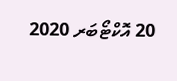20 އޮކްޓޯބަރ 2020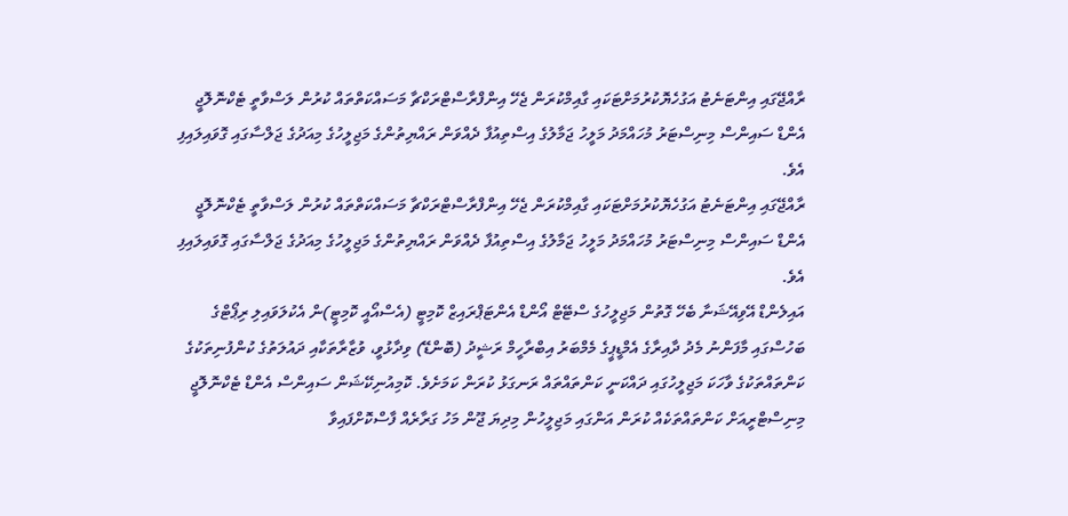ރާއްޖޭގައި އިންޓަނެޓު އަގުހެޔޮކުރުމަށްޓަކައި ގާއިމްކުރަން ޖެހޭ އިންފްރާސްޓްރަކްޗާ މަސައްކަތްތައް ކުރުން ލަސްވާތީ ޓެކްނޮލޮޖީ އެންޑް ސައިންސް މިނިސްޓަރު މުހައްމަދު މަލީހު ޖަމާލުގެ އިސްތިއުފާ ދެއްވަން ރައްޔިތުންގެ މަޖިލީހުގެ މިއަދުގެ ޖަލްސާގައި ގޮވައިލައިފި އެވެ.
ރާއްޖޭގައި އިންޓަނެޓު އަގުހެޔޮކުރުމަށްޓަކައި ގާއިމްކުރަން ޖެހޭ އިންފްރާސްޓްރަކްޗާ މަސައްކަތްތައް ކުރުން ލަސްވާތީ ޓެކްނޮލޮޖީ އެންޑް ސައިންސް މިނިސްޓަރު މުހައްމަދު މަލީހު ޖަމާލުގެ އިސްތިއުފާ ދެއްވަން ރައްޔިތުންގެ މަޖިލީހުގެ މިއަދުގެ ޖަލްސާގައި ގޮވައިލައިފި އެވެ.
އައިލެންޑް އޭވިއޭޝަނާ ބެހޭ ގޮތުން މަޖިލީހުގެ ސްޓޭޓް އޯންޑް އެންޓަޕްރައިޒް ކޮމިޓީ (އެސްއޯއީ ކޮމިޓީ)ން އެކުލަވައިލި ރިޕޯޓްގެ ބަހުސްގައި މާފަންނު މެދު ދާއިރާގެ އެމްޑީޕީގެ މެމްބަރު އިބްރާހީމް ރަޝީދު (ބޮންޑޭ) ވިދާޅުވީ، ވުޒާރާތަކާއި ދައުލަތުގެ ކުންފުނިތަކުގެ ކަންތައްތަކުގެ ވާހަކަ މަޖިލީހުގައި ދައްކަނީ ކަންތައްތައް ރަނގަޅު ކުރަން ކަމަށެވެ. ކޮމިއުނިކޭޝަން ސައިންސް އެންޑް ޓެކްނޮލޮޖީ މިނިސްޓްރީއަށް ކަންތައްތަކެއް ކުރަން އަންގައި މަޖިލީހުން މިދިޔަ ޖޫން މަހު ގަރާރެއް ފާސްކޮށްފައިވާ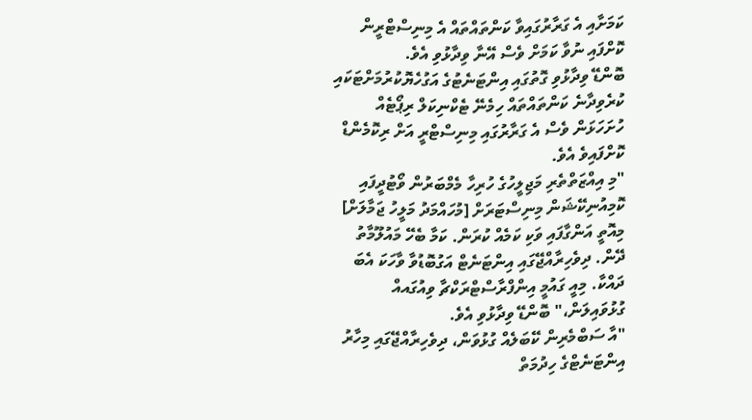ކަމަށާއި އެ ގަރާރުގައިވާ ކަންތައްތައް އެ މިނިސްޓްރީން ކޮށްފައި ނުވާ ކަމަށް ވެސް އޭނާ ވިދާޅުވި އެވެ.
ބޮންޑޭ ވިދާޅުވި ގޮތުގައި އިންޓަނެޓުގެ އަގުހެޔޮކުރުމަށްޓަކައި ކުރެވިދާނެ ކަންތައްތައް ހިމެނޭ ޓެކްނިކަލް ރިޕޯޓެއް ހުށަހަޅަން ވެސް އެ ގަރާރުގައި މިނިސްޓްރީ އަށް ރިކޮމެންޑް ކޮށްފައިވެ އެވެ.
"މި އިއްޒަތްތެރި މަޖިލީހުގެ ހުރިހާ މެމްބަރުން ވޯޓުދީފައި ކޮމިއުނިކޭޝަން މިނިސްޓަރަށް [މުހައްމަދު މަލީހު ޖަމާލަށް] މިއޮތީ އަންގާފައި ވަކި ކަމެއް ކުރަން. ކަމާ ބެހޭ މައުލޫމާތު ދޭން. ދިވެހިރާއްޖޭގައި އިންޓަނެޓް އަގުބޮޑުވާ ވާހަކަ އެބަ ދައްކާ. މިއީ ގައުމީ އިންފްރާސްޓްރަކްޗާ ވިއުގައއް ގުޅުވައިލަން،" ބޮންޑޭ ވިދާޅުވި އެވެ.
"އާ ސަބްމެރިން ކޭބަލެއް ގުޅުވަން، ދިވެހިރާއްޖޭގައި މިހާރު އިންޓަނެޓްގެ ހިދުމަތް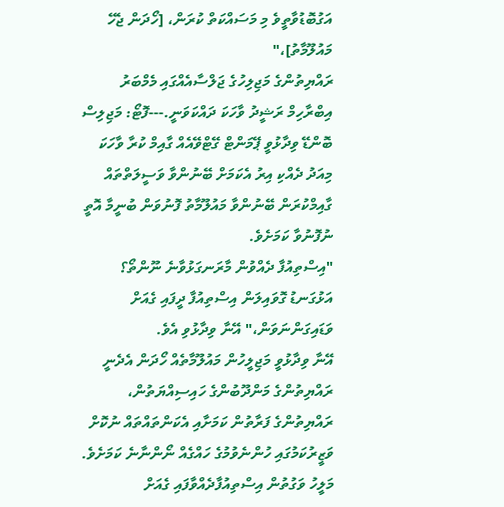އަގުބޮޑުވާތީވެ މި މަސައްކަތް ކުރަން، [ހޯދަން ޖެހޭ މައުލޫމާތު]،"
ރައްޔިތުންގެ މަޖިލިހުގެ ޖަލްސާއެއްގައި މެމްބަރު އިބްރާހިމް ރަޝީދު ވާހަކަ ދައްކަވަނީ.---ފޮޓޯ: މަޖިލިސް
ބޮންޑޭ ވިދާޅުވީ ޕޭމަންޓް ގޭޓްވޭއެއް ގާއިމް ކުރާ ވާހަކަ މިއަދު ދެއްކި އިރު އެކަމަށް ބޭނުންވާ ވަސީލަތްތައް ގާއިމްކުރަން ބޭނުންވާ މައުލޫމާތު ފޮނުވަން ބުނީމާ އޮތީ ނުފޮނުވާ ކަމަށެވެ.
"އިސްތިއުފާ ދެއްވުން މާރަނގަޅުވާނެ ނޫންތޯ؟ އަޅުގަނޑު ގޮވައިލަން އިސްތިއުފާ ދީފައި ގެއަށް ވަޑައިގަންނަވަން،" އޭނާ ވިދާޅުވި އެވެ.
އޭނާ ވިދާޅުވީ މަޖިލީހުން މައުލޫމާތެއް ހޯދަން އެދެނީ ރައްޔިތުންގެ މަންދޫބުންގެ ހައިސިއްޔަތުން، ރައްޔިތުންގެ ފަރާތުން ކަމަށާއި އެކަންތައްތައް ނުކޮށް ވަޒީރުކަމުގައި ހުންނެވުމުގެ ހައްގެއް ނޯންނާނެ ކަމަށެވެ. މަލީހު ވަގުތުން އިސްތިއުފާދެއްވާފައި ގެއަށް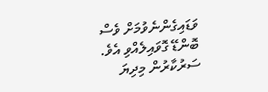ވަޑައިގެންނެވުމަށް ވެސް ބޮންޑޭ ގޮވައިލެއްވި އެވެ.
ސަރުކާރުން މިދިޔަ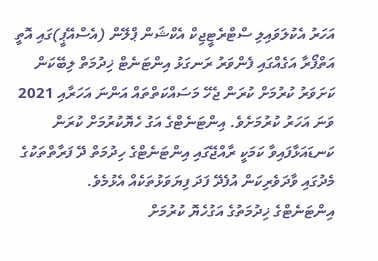އަހަރު އެކުލަވައިލި ސްޓްރެޓީޖިކް އެކްޝަން ޕްލޭން (އެސްއޭޕީ)ގައި އޮތީ އަތްފޯރާ އަގެއްގައި ފެންވަރު ރަނގަޅު އިންޓަނެޓް ޚިދުމަތް ލިބޭކަން ކަށަވަރު ކުރުމަށް ކުރަން ޖެހޭ މަސައްކަތްތައް އަންނަ އަހަރާއި 2021 ވަނަ އަހަރު ކުރުމަށެވެ. އިންޓަނެޓްގެ އަގު ހެޔޮކުރުމަށް ކުރަން ކަނޑައަޅާފައިވާ ކަމަކީ ރާއްޖޭގައި އިންޓަނެޓްގެ ހިދުމަތް ދޭ ފަރާތްތަކުގެ މެދުގައި ވާދަވެރިކަން އުފެދޭ ފަދަ ފިޔަވަޅުތަކެއް އެޅުމެވެ.
އިންޓަނެޓްގެ ޚިދުމަތުގެ އަގުހެޔޮ ކުރުމަށް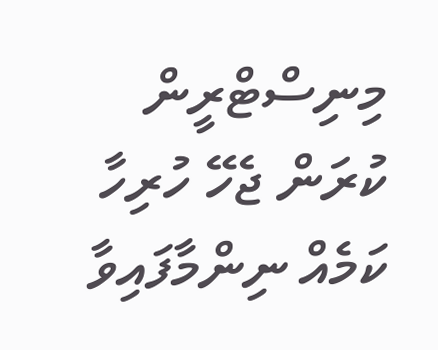މިނިސްޓްރީން ކުރަން ޖެހޭ ހުރިހާ ކަމެއް ނިންމާފައިވާ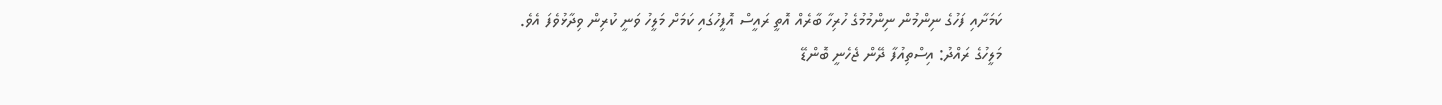ކަމަށާއި ފަހުގެ ނިންމުން ނިންމުމުގެ ހުރިހާ ބާރެއް އޮތީ ރައީސް އޮފީހުގައި ކަމަށް މަލީހު ވަނީ ކުރިން ވިދާޅުވެފަ އެވެ.
މަލީހުގެ ރައްދު: އިސްތިއުފާ ދޭން ޖެހެނީ ބޮންޑޭ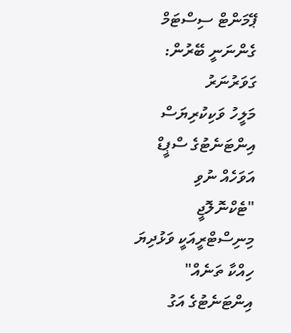ޕޭމަންޓް ސިސްޓަމް ގެންނަނީ ބޭރުން: ގަވަރުނަރު
މަލީހު ވަކިކުރިޔަސް އިންޓަނެޓުގެ ސްޕީޑް އަވަހެއް ނުވި
"ޓެކްނޮލޮޖީ މިނިސްޓްރީއަކީ ވަޅުދިޔަ ހިއްކާ ތަނެއް"
އިންޓަނެޓުގެ އަގު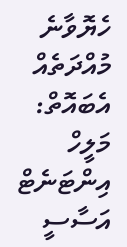ހެޔޮވާނެ މުއްދަތެއް އެބައޮތް: މަލީހް
އިންޓަނެޓް އަސާސީ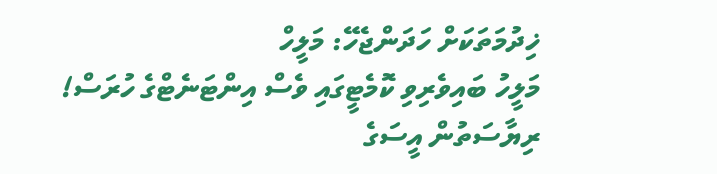ޚިދުމަތަކަށް ހަދަންޖެހޭ: މަލީހް
މަލީހު ބައިވެރިވި ކޮމެޓީގައި ވެސް އިންޓަނެޓްގެ ހުރަސް!
ރިޔާސަތުން އީސަގެ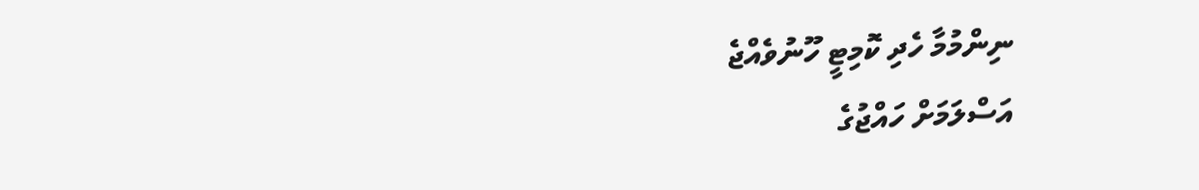ނިންމުމާ ހެދި ކޮމިޓީ ހޫނުވެއްޖެ
އަސްލަމަށް ހައްޖުގެ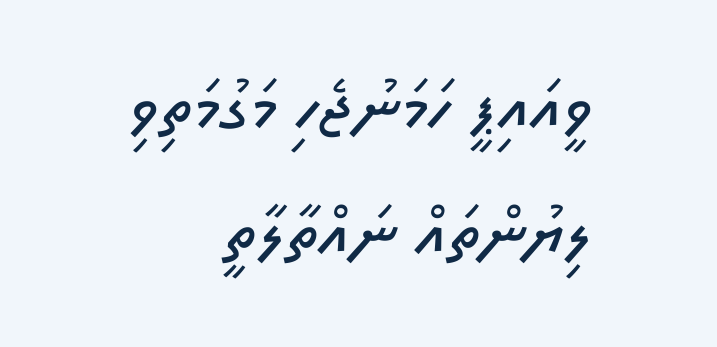ވީއައިޕީ ހަމަނުޖެހި މަގުމަތިވި
ލިޔުންތައް ނައްތާލާތީ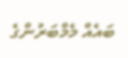ބައެއް މެމްބަރުންގެ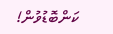ކަންބޮޑުވުން!